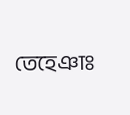তেহেঞাঃ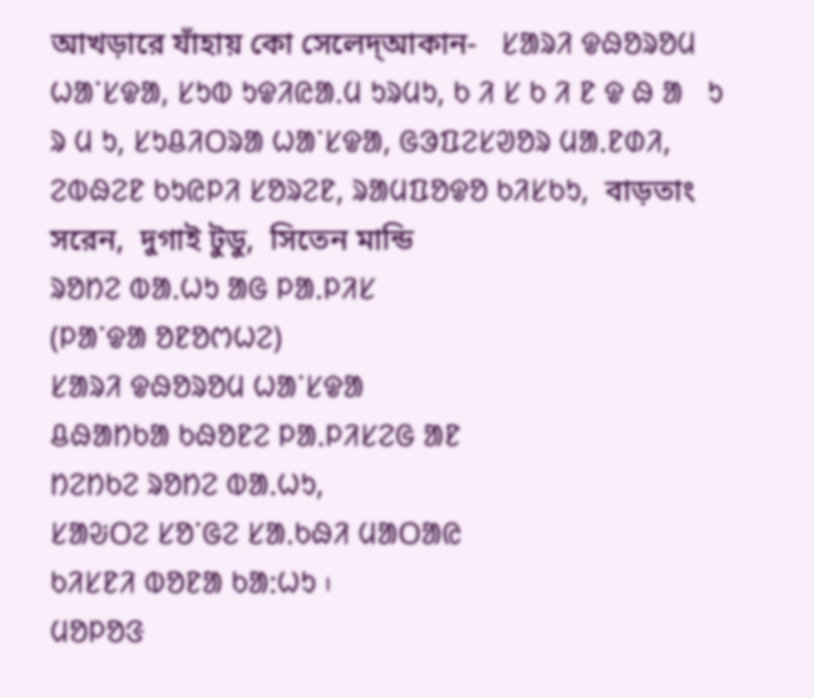আখড়ারে যাঁহায় কো সেলেদ্আকান-   ᱥᱟᱨᱤ ᱫᱷᱚᱨᱚᱢ ᱦᱟᱸᱥᱫᱟ, ᱥᱩᱵ ᱩᱫᱤᱭᱟᱹᱢ ᱩᱨᱢᱩ, ᱠ ᱤ ᱥ ᱠ ᱤ ᱱ ᱫ ᱷ ᱟ   ᱩ ᱨ ᱢ ᱩ, ᱥᱩᱪᱤᱛᱨᱟ ᱦᱟᱸᱥᱫᱟ, ᱜᱳᱯᱮᱥᱣᱚᱨ ᱢᱟᱹᱱᱰᱤ, ᱮᱵᱷᱮᱱ ᱠᱩᱭᱞᱤ ᱥᱚᱨᱮᱱ, ᱨᱟᱢᱯᱚᱫᱚ ᱠᱤᱥᱠᱩ,  বাড়তাং সরেন,  দুগাই টুডু,  সিতেন মান্ডি
ᱨᱚᱴᱮ ᱵᱟᱹᱦᱩ ᱟᱜ ᱞᱟᱹᱞᱤᱥ
(ᱞᱟᱸᱫᱟ ᱚᱱᱚᱬᱦᱮ)
ᱥᱟᱨᱤ ᱫᱷᱚᱨᱚᱢ ᱦᱟᱸᱥᱫᱟ
ᱪᱷᱟᱴᱠᱟ ᱠᱷᱚᱱᱮ ᱞᱟᱹᱞᱤᱥᱮᱜ ᱟᱱ
ᱴᱮᱴᱠᱮ ᱨᱚᱴᱮ ᱵᱟᱹᱦᱩ,
ᱥᱟᱶᱛᱮ ᱥᱚᱸᱜᱮ ᱥᱟᱹᱠᱷᱤ ᱢᱟᱛᱟᱭ
ᱠᱤᱥᱱᱤ ᱵᱚᱱᱟ ᱠᱟᱺᱦᱩ ᱾
ᱢᱚᱞᱚᱝ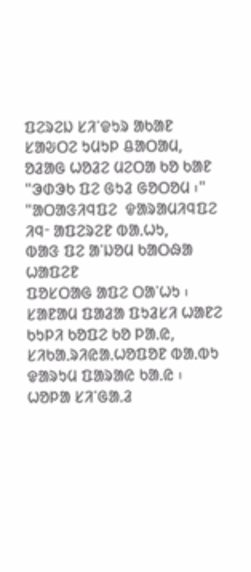ᱯᱮᱨᱮᱡ ᱥᱤᱸᱫᱩᱨ ᱟᱠᱟᱱ
ᱥᱟᱶᱛᱮ ᱩᱢᱩᱞ ᱪᱟᱛᱟᱢ,
ᱚᱲᱟᱜ ᱦᱚᱲᱮ ᱢᱮᱛᱟ ᱠᱚ ᱠᱟᱱ
"ᱳᱰᱳᱠ ᱯᱮ ᱜᱩᱲ ᱜᱚᱛᱚᱢ ᱾"
"ᱟᱛᱟᱝᱤᱧᱯᱮ  ᱫᱟᱨᱟᱢᱤᱧᱯᱮ
ᱤᱧᱼ ᱟᱯᱮᱨᱮᱱ ᱵᱟᱹᱦᱩ,
ᱵᱟᱝ ᱯᱮ ᱟᱸᱡᱚᱢ ᱠᱟᱛᱷᱟ ᱦᱟᱯᱮᱱ
ᱯᱚᱥᱛᱟᱜ ᱟᱯᱮ ᱛᱟᱸᱦᱩ ᱾
ᱥᱟᱱᱟᱢ ᱯᱟᱲᱟ ᱯᱩᱲᱥᱤ ᱦᱟᱱᱮ
ᱠᱩᱞᱤ ᱠᱚᱯᱮ ᱠᱚ ᱞᱟᱹᱭ,
ᱥᱤᱠᱟᱹᱨᱤᱭᱟᱹᱦᱚᱯᱚᱱ ᱵᱟᱹᱵᱩ
ᱫᱟᱨᱩᱢ ᱯᱟᱨᱟᱭ ᱠᱟᱹᱭ ᱾
ᱦᱚᱞᱟ ᱥᱤᱸᱜᱟᱹᱲ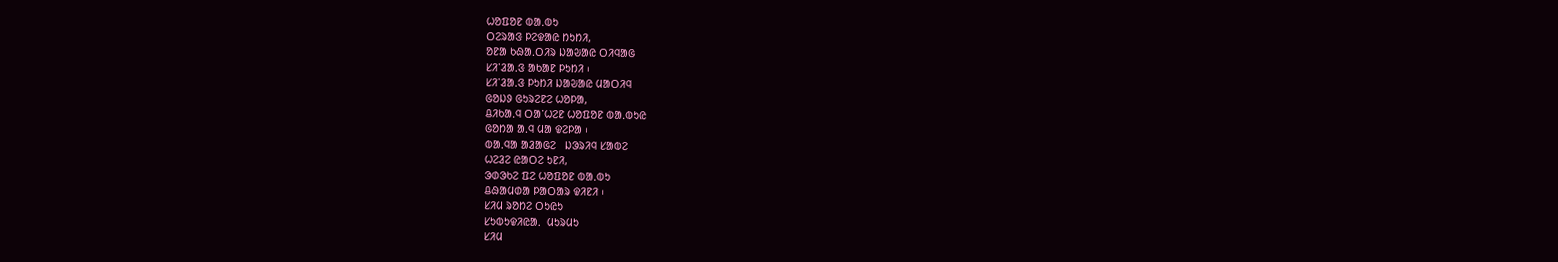ᱦᱚᱯᱚᱱ ᱵᱟᱹᱵᱩ
ᱛᱮᱨᱟᱝ ᱞᱮᱫᱟᱭ ᱴᱩᱴᱤ,
ᱚᱱᱟ ᱠᱷᱟᱹᱛᱤᱨ ᱡᱟᱶᱟᱭ ᱛᱤᱧᱟᱜ
ᱥᱤᱸᱲᱟᱹᱝ ᱟᱠᱟᱱ ᱞᱩᱴᱤ ᱾
ᱥᱤᱸᱲᱟᱹᱝ ᱞᱩᱴᱤ ᱡᱟᱶᱟᱭ ᱢᱟᱛᱤᱧ
ᱜᱚᱡᱽ ᱜᱩᱨᱮᱱᱮ ᱦᱚᱞᱟ,
ᱪᱤᱠᱟᱹᱧ ᱛᱟᱸᱦᱮᱱ ᱦᱚᱯᱚᱱ ᱵᱟᱹᱵᱩᱭ
ᱜᱚᱴᱟ ᱟᱹᱧ ᱢᱟ ᱫᱮᱞᱟ ᱾
ᱵᱟᱹᱧᱟ ᱟᱲᱟᱜᱮ   ᱡᱳᱨᱤᱧ ᱥᱟᱵᱮ
ᱦᱮᱲᱮ ᱭᱟᱛᱮ ᱩᱱᱤ,
ᱳᱰᱳᱠᱮ ᱯᱮ ᱦᱚᱯᱚᱱ ᱵᱟᱹᱵᱩ
ᱪᱷᱟᱢᱰᱟ ᱞᱟᱛᱟᱨ ᱫᱤᱱᱤ ᱾
ᱥᱤᱢ ᱨᱚᱴᱮ ᱛᱩᱭᱩ
ᱥᱩᱵᱩᱫᱤᱭᱟᱹ  ᱢᱩᱨᱢᱩ
ᱥᱤᱢ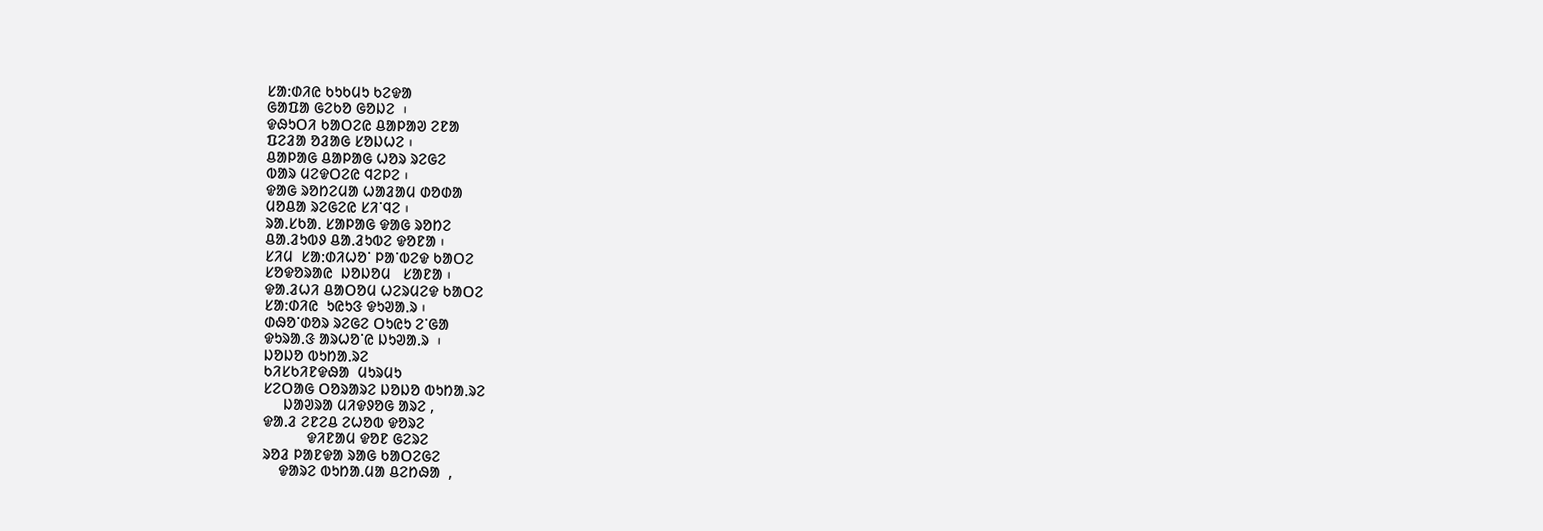ᱥᱟᱺᱰᱤᱭ ᱠᱩᱠᱢᱩ ᱠᱮᱫᱟ
ᱜᱟᱯᱟ ᱜᱮᱠᱚ ᱜᱚᱡᱮ  ᱾
ᱫᱷᱩᱛᱤ ᱠᱟᱛᱮᱭ ᱪᱟᱞᱟᱣ ᱮᱱᱟ
ᱯᱮᱲᱟ ᱚᱲᱟᱜ ᱥᱚᱡᱦᱮ ᱾
ᱪᱟᱞᱟᱜ ᱪᱟᱞᱟᱜ ᱦᱚᱨ ᱨᱮᱜᱮ
ᱵᱟᱨ ᱢᱮᱫᱛᱮᱭ ᱧᱮᱞᱮ ᱾
ᱫᱟᱜ ᱨᱚᱴᱮᱢᱟ ᱦᱟᱲᱟᱢ ᱰᱚᱰᱟ
ᱢᱚᱪᱟ ᱨᱮᱜᱮᱭ ᱥᱤᱸᱧᱮ ᱾
ᱨᱟᱹᱥᱠᱟᱹ ᱥᱟᱞᱟᱜ ᱫᱟᱜ ᱨᱚᱴᱮ
ᱪᱟᱹᱲᱩᱵᱽ ᱪᱟᱹᱲᱩᱵᱮ ᱫᱚᱱᱟ ᱾
ᱥᱤᱢ  ᱥᱟᱺᱰᱤᱦᱚᱸ ᱞᱟᱸᱵᱮᱫ ᱠᱟᱛᱮ
ᱥᱚᱫᱚᱨᱟᱭ  ᱡᱚᱡᱚᱢ   ᱥᱟᱱᱟ ᱾
ᱫᱟᱹᱲᱦᱤ ᱪᱟᱛᱚᱢ ᱦᱮᱨᱢᱮᱫ ᱠᱟᱛᱮ
ᱥᱟᱺᱰᱤᱭ  ᱩᱭᱩᱝ ᱫᱩᱣᱟᱹᱨ ᱾
ᱰᱷᱚᱸᱰᱚᱨ ᱨᱮᱜᱮ ᱛᱩᱭᱩ ᱮᱸᱜᱟ
ᱫᱩᱨᱟᱹᱝ ᱟᱨᱦᱚᱸᱭ ᱡᱩᱣᱟᱹᱨ  ᱾
ᱡᱚᱡᱚ ᱵᱩᱴᱟᱹᱨᱮ
ᱠᱤᱥᱠᱤᱱᱫᱷᱟ  ᱢᱩᱨᱢᱩ
ᱥᱮᱛᱟᱜ ᱛᱚᱨᱟᱨᱮ ᱡᱚᱡᱚ ᱵᱩᱴᱟᱹᱨᱮ
     ᱡᱟᱣᱨᱟ ᱢᱤᱫᱽᱚᱜ ᱟᱨᱮ ,
ᱫᱟᱹᱲ ᱮᱱᱮᱪ ᱮᱦᱚᱵ ᱫᱚᱨᱮ
           ᱫᱤᱱᱟᱢ ᱫᱚᱱ ᱜᱮᱨᱮ
ᱨᱚᱲ ᱞᱟᱱᱫᱟ ᱨᱟᱜ ᱠᱟᱛᱮᱜᱮ
    ᱫᱟᱨᱮ ᱵᱩᱴᱟᱹᱢᱟ ᱪᱮᱴᱷᱟ  ,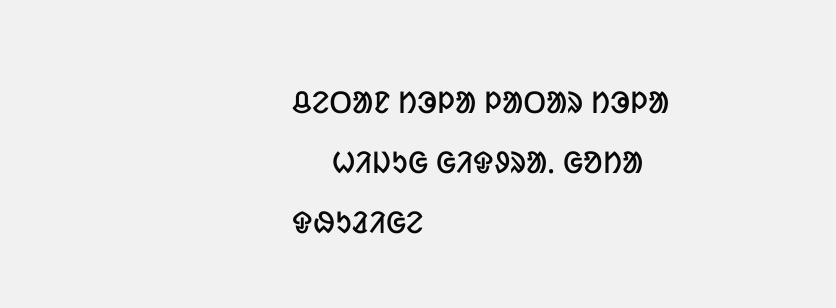ᱪᱮᱛᱟᱱ ᱴᱳᱞᱟ ᱞᱟᱛᱟᱨ ᱴᱳᱞᱟ
     ᱦᱤᱡᱩᱜ ᱜᱤᱫᱽᱨᱟᱹ ᱜᱚᱴᱟ
ᱫᱷᱩᱲᱤᱜᱮ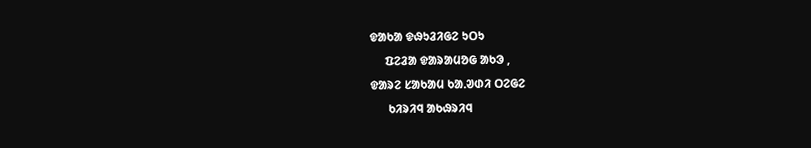ᱫᱟᱠᱟ ᱫᱷᱩᱲᱤᱜᱮ ᱩᱛᱩ
     ᱯᱮᱲᱟ ᱫᱟᱨᱟᱢᱚᱜ ᱟᱠᱳ ,
ᱫᱟᱨᱮ ᱥᱟᱠᱟᱢ ᱠᱟᱹᱣᱰᱤ ᱛᱮᱜᱮ
      ᱠᱤᱨᱤᱧ ᱟᱠᱷᱨᱤᱧ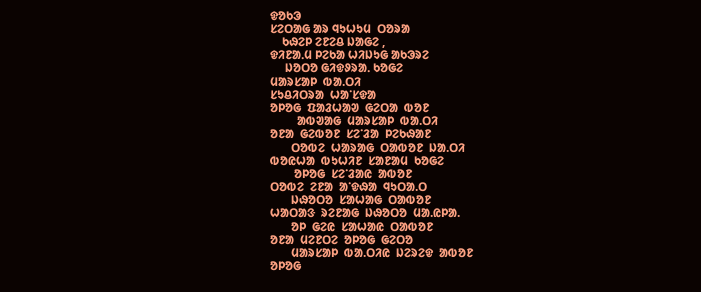ᱫᱚᱠᱳ
ᱥᱮᱛᱟᱜ ᱟᱨ ᱧᱩᱦᱩᱢ  ᱛᱚᱨᱟ
    ᱠᱷᱮᱞ ᱮᱱᱮᱪ ᱡᱟᱜᱮ ,
ᱫᱤᱱᱟᱹᱢ ᱞᱮᱠᱟ ᱦᱤᱡᱩᱜ ᱟᱠᱳᱨᱮ
     ᱡᱚᱛᱚ ᱜᱤᱫᱽᱨᱟᱹ ᱠᱚᱜᱮ
ᱢᱟᱨᱥᱟᱞ  ᱵᱟ.ᱛᱤ
ᱥᱩᱪᱤᱛᱨᱟ  ᱦᱟᱸᱥᱫᱟ
ᱚᱞᱚᱜ  ᱯᱟᱲᱦᱟᱣ  ᱜᱮᱛᱟ  ᱵᱚᱱ
         ᱟᱵᱣᱟᱜ  ᱢᱟᱨᱥᱟᱞ  ᱵᱟ.ᱛᱤ
ᱚᱱᱟ  ᱜᱮᱵᱚᱱ  ᱥᱮᱸᱲᱟ  ᱞᱮᱠᱷᱟᱱ
       ᱛᱚᱵᱮ  ᱦᱟᱨᱟᱜ  ᱛᱟᱵᱚᱱ  ᱡᱟ.ᱛᱤ
ᱵᱚᱭᱦᱟ  ᱵᱩᱦᱤᱱ  ᱥᱟᱱᱟᱢ  ᱠᱚᱜᱮ
        ᱚᱞᱚᱜ  ᱥᱮᱸᱲᱟᱭ  ᱟᱵᱚᱱ
ᱛᱚᱵᱮ  ᱮᱱᱟ  ᱟᱸᱫᱷᱟ  ᱧᱩᱛᱟ.ᱛ
       ᱡᱷᱚᱛᱚ  ᱥᱟᱦᱟᱜ  ᱛᱟᱵᱚᱱ
ᱦᱟᱛᱟᱝ  ᱨᱮᱱᱟᱜ  ᱡᱷᱚᱛᱚ  ᱢᱟ.ᱭᱞᱟ.
       ᱚᱞ  ᱜᱮᱭ  ᱥᱟᱦᱟᱭ  ᱛᱟᱵᱚᱱ
ᱚᱱᱟ  ᱢᱮᱱᱛᱮ  ᱚᱞᱚᱜ  ᱜᱮᱛᱚ
       ᱢᱟᱨᱥᱟᱞ  ᱵᱟ.ᱛᱤᱭ  ᱡᱮᱨᱮᱫ  ᱟᱵᱚᱱ
ᱚᱞᱚᱜ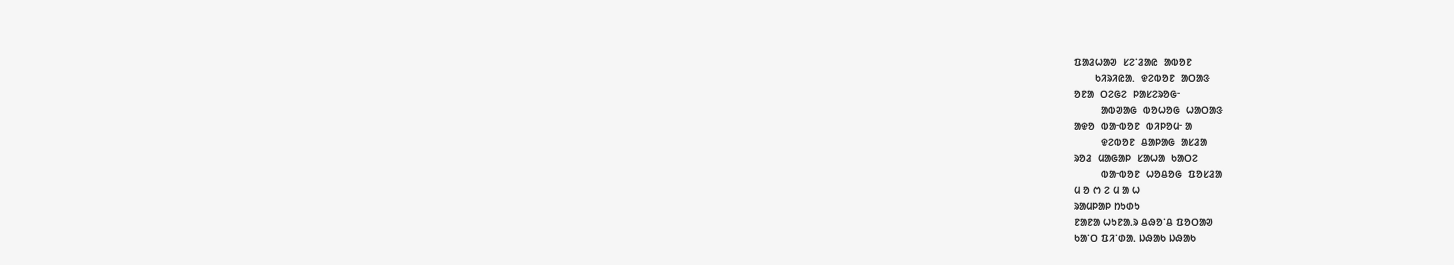ᱯᱟᱲᱦᱟᱣ  ᱥᱮᱸᱲᱟᱭ  ᱟᱵᱚᱱ
       ᱠᱤᱨᱤᱭᱟ.  ᱫᱮᱵᱚᱱ  ᱟᱛᱟᱝ
ᱚᱱᱟ  ᱛᱮᱜᱮ  ᱞᱟᱥᱮᱨᱚᱜᱼ
         ᱟᱵᱣᱟᱜ  ᱵᱚᱦᱚᱜ  ᱦᱟᱛᱟᱝ
ᱟᱫᱚ  ᱵᱟᱼᱵᱚᱱ  ᱵᱤᱞᱚᱢᱼ ᱟ
         ᱫᱮᱵᱚᱱ  ᱪᱟᱞᱟᱜ  ᱟᱥᱲᱟ
ᱨᱚᱲ  ᱢᱟᱜᱟᱞ  ᱥᱟᱦᱟ  ᱠᱟᱛᱮ
         ᱵᱟᱼᱵᱚᱱ  ᱦᱚᱪᱚᱜ  ᱯᱚᱥᱲᱟ
ᱢ ᱚ ᱬ ᱮ ᱢ ᱟ ᱦ
ᱨᱟᱢᱞᱟᱞ ᱴᱩᱰᱩ
ᱱᱟᱱᱟ ᱦᱩᱱᱟᱹᱨ ᱪᱷᱚᱸᱪ ᱯᱚᱛᱟᱣ
ᱠᱟᱸᱛ ᱯᱤᱸᱰᱟᱹ ᱡᱷᱟᱠ ᱡᱷᱟᱠ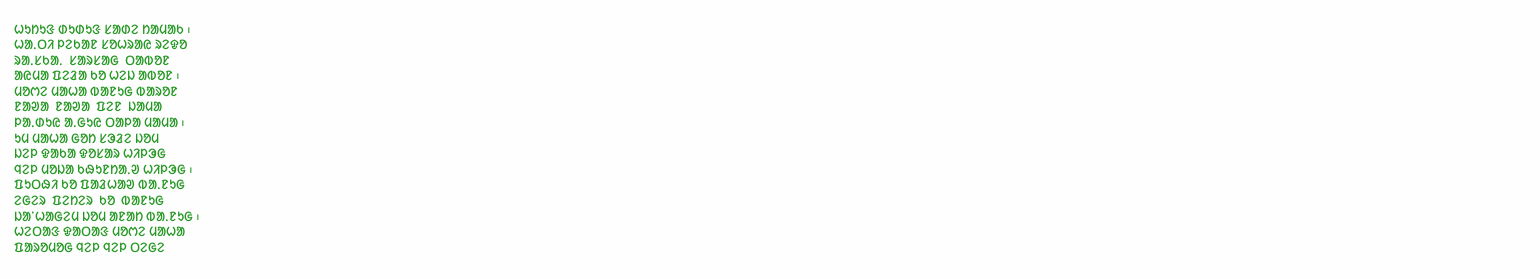ᱦᱩᱴᱩᱝ ᱰᱩᱰᱩᱝ ᱥᱟᱰᱮ ᱴᱟᱢᱟᱠ ᱾
ᱦᱟᱹᱛᱤ ᱞᱮᱠᱟᱱ ᱥᱚᱦᱨᱟᱭ ᱨᱮᱫᱚ
ᱨᱟᱹᱥᱠᱟᱹ  ᱥᱟᱨᱥᱟᱜ  ᱛᱟᱵᱚᱱ
ᱟᱭᱢᱟ ᱯᱮᱲᱟ ᱠᱚ ᱦᱮᱡ ᱟᱵᱚᱱ ᱾
ᱢᱚᱬᱮ ᱢᱟᱦᱟ ᱵᱟᱱᱩᱜ ᱵᱟᱨᱚᱱ
ᱱᱟᱣᱟ  ᱱᱟᱣᱟ  ᱯᱮᱱ  ᱡᱟᱢᱟ
ᱞᱟᱹᱰᱩᱭ ᱟᱹᱜᱩᱭ ᱛᱟᱞᱟ ᱢᱟᱢᱟ ᱾
ᱩᱢ ᱢᱟᱦᱟ ᱜᱚᱴ ᱥᱳᱲᱮ ᱡᱚᱢ
ᱡᱮᱞ ᱫᱟᱠᱟ ᱫᱚᱥᱟᱨ ᱦᱤᱞᱳᱜ
ᱧᱮᱞ ᱢᱚᱡᱟ ᱠᱷᱩᱱᱴᱟᱹᱣ ᱦᱤᱞᱳᱜ ᱾
ᱯᱩᱛᱷᱤ ᱠᱚ ᱯᱟᱲᱦᱟᱣ ᱵᱟᱹᱱᱩᱜ
ᱮᱜᱮᱨ  ᱯᱮᱴᱮᱨ  ᱠᱚ  ᱵᱟᱱᱩᱜ
ᱡᱟᱸᱦᱟᱜᱮᱢ ᱡᱚᱢ ᱟᱱᱟᱴ ᱵᱟᱹᱱᱩᱜ ᱾
ᱦᱮᱛᱟᱝ ᱫᱟᱛᱟᱝ ᱢᱚᱬᱮ ᱢᱟᱦᱟ
ᱯᱟᱨᱚᱢᱚᱜ ᱧᱮᱞ ᱧᱮᱞ ᱛᱮᱜᱮ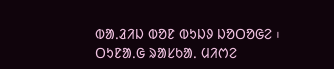ᱵᱟᱹᱲᱤᱡ ᱵᱚᱱ ᱵᱩᱡᱽ ᱡᱚᱛᱚᱜᱮ ᱾
ᱛᱩᱱᱟᱹᱜ ᱨᱟᱥᱠᱟᱹ ᱢᱤᱬᱮ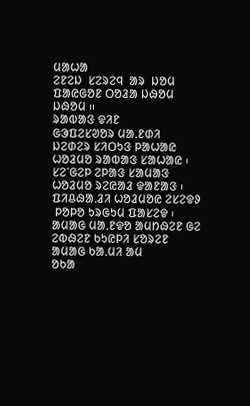ᱢᱟᱦᱟ
ᱮᱱᱮᱡ  ᱥᱮᱨᱮᱧ  ᱟᱨ  ᱡᱚᱢ
ᱯᱟᱭᱜᱚᱱ ᱛᱚᱲᱟ ᱡᱷᱚᱢ ᱡᱷᱚᱢ ᱿
ᱨᱟᱵᱟᱝ ᱫᱤᱱ
ᱜᱳᱯᱮᱥᱣᱚᱨ ᱢᱟᱹᱱᱰᱤ
ᱡᱮᱰᱮᱨ ᱥᱤᱛᱩᱝ ᱞᱟᱦᱟᱭ
ᱦᱚᱲᱢᱚ ᱨᱟᱵᱟᱝ ᱥᱟᱦᱟᱭ ᱾
ᱥᱮᱸᱜᱮᱞ ᱮᱞᱟᱝ ᱥᱟᱢᱟᱝ
ᱦᱚᱲᱢᱚ ᱨᱮᱭᱟᱲ ᱫᱟᱱᱟᱝ ᱾
ᱯᱤᱪᱷᱟᱹᱲᱤ ᱦᱚᱲᱢᱚᱭ ᱮᱥᱮᱫᱽ
 ᱞᱚᱞᱚ ᱩᱨᱜᱩᱢ ᱯᱟᱥᱮᱫ ᱾
ᱟᱢᱟᱜ ᱢᱟᱹᱱᱫᱚ ᱟᱢᱴᱷᱮᱱ ᱜᱮ
ᱮᱵᱷᱮᱱ ᱠᱩᱭᱞᱤ ᱥᱚᱨᱮᱱ
ᱟᱢᱟᱜ ᱠᱟᱹᱢᱤ ᱟᱢ
ᱚᱠᱟ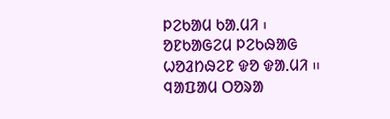ᱞᱮᱠᱟᱢ ᱠᱟᱹᱢᱤ ᱾
ᱚᱱᱠᱟᱜᱮᱢ ᱞᱮᱠᱷᱟᱜ
ᱦᱚᱲᱴᱷᱮᱱ ᱫᱚ ᱫᱟᱹᱢᱤ ᱿
ᱧᱟᱯᱟᱢ ᱛᱚᱨᱟ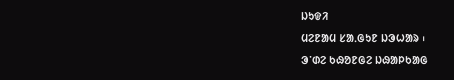ᱡᱩᱫᱤ
ᱢᱮᱱᱟᱢ ᱥᱟᱹᱜᱩᱱ ᱡᱳᱦᱟᱨ ᱾
ᱳᱸᱰᱮ ᱠᱷᱚᱱᱜᱮ ᱡᱷᱟᱞᱠᱟᱜ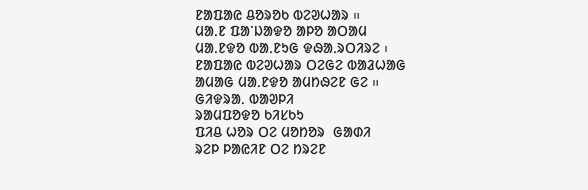ᱱᱟᱯᱟᱭ ᱪᱚᱨᱚᱠ ᱵᱮᱣᱦᱟᱨ ᱿
ᱢᱟᱹᱱ ᱯᱟᱸᱡᱟᱫᱚ ᱟᱞᱚ ᱟᱛᱟᱢ
ᱢᱟᱹᱱᱫᱚ ᱵᱟᱹᱱᱩᱜ ᱫᱷᱟᱹᱨᱛᱤᱨᱮ ᱾
ᱱᱟᱯᱟᱭ ᱵᱮᱣᱦᱟᱨ ᱛᱮᱜᱮ ᱵᱟᱲᱦᱟᱜ
ᱟᱢᱟᱜ ᱢᱟᱹᱱᱫᱚ ᱟᱢᱴᱷᱮᱱ ᱜᱮ ᱿
ᱜᱤᱫᱨᱟᱹ ᱵᱟᱣᱞᱤ
ᱨᱟᱢᱯᱚᱫᱚ ᱠᱤᱥᱠᱩ
ᱯᱤᱪ ᱦᱚᱨ ᱛᱮ ᱢᱚᱴᱚᱨ  ᱜᱟᱰᱤ
ᱨᱮᱞ ᱞᱟᱭᱤᱱ ᱛᱮ ᱴᱨᱮᱱ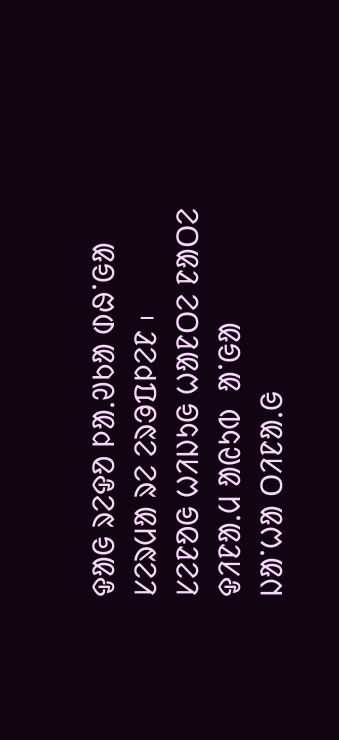ᱫᱟᱜ ᱨᱮᱫᱚ ᱞᱟᱹᱣᱠᱟ ᱰᱷᱸᱜᱟ
ᱥᱮᱨᱢᱟ ᱨᱮ ᱮᱨᱳᱯᱞᱮᱱ ᱾
ᱥᱮᱱᱚᱜ ᱦᱤᱡᱩᱜ ᱦᱟᱱᱛᱮ ᱱᱟᱛᱮ
ᱫᱤᱱᱟᱹᱢ ᱟᱭᱩᱵ  ᱟᱸᱜᱟ
ᱡᱟᱸᱦᱟ ᱛᱤᱱᱟᱹᱜ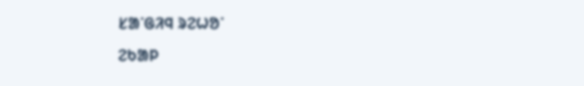ᱥᱟᱸᱜᱤᱧ ᱨᱮᱦᱚᱸ
ᱮᱠᱟᱞ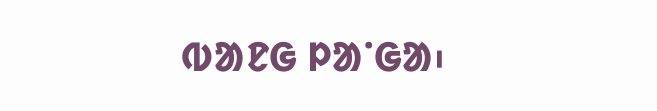ᱵᱟᱱᱜ ᱞᱟᱸᱜᱟ᱾